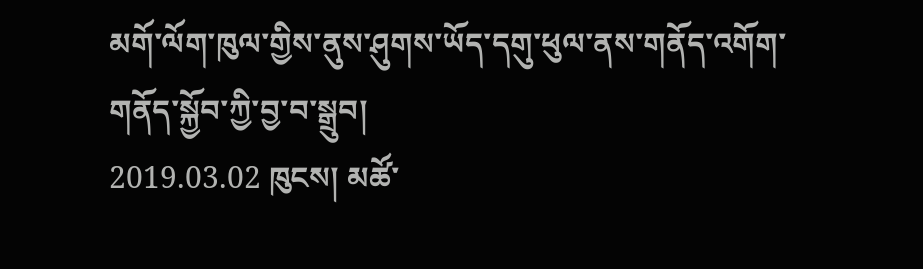མགོ་ལོག་ཁུལ་གྱིས་ནུས་ཤུགས་ཡོད་དགུ་ཕུལ་ནས་གནོད་འགོག་གནོད་སྐྱོབ་ཀྱི་བྱ་བ་སྒྲུབ།
2019.03.02 ཁུངས། མཚོ་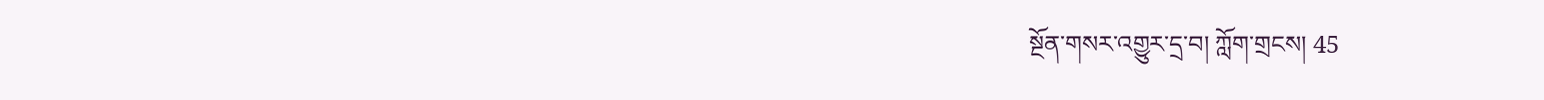སྔོན་གསར་འགྱུར་དྲ་བ། ཀློག་གྲངས། 45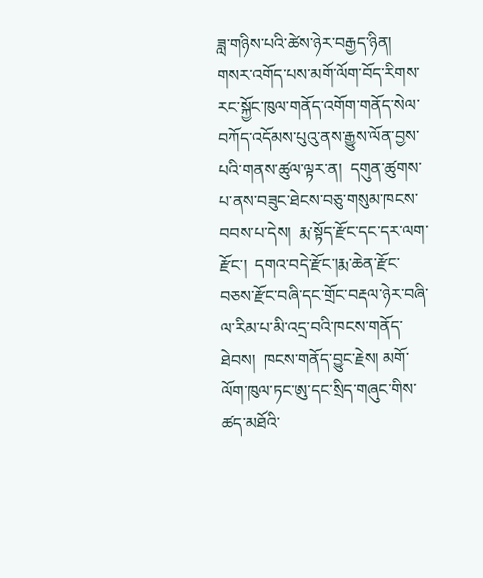ཟླ་གཉིས་པའི་ཚེས་ཉེར་བརྒྱད་ཉིན།  གསར་འགོད་པས་མགོ་ལོག་བོད་རིགས་རང་སྐྱོང་ཁུལ་གནོད་འགོག་གནོད་སེལ་བཀོད་འདོམས་པུའུ་ནས་རྒྱུས་ལོན་བྱས་པའི་གནས་ཚུལ་ལྟར་ན།  དགུན་ཚུགས་པ་ནས་བཟུང་ཐེངས་བཅུ་གསུམ་ཁངས་བབས་པ་དེས།  རྨ་སྟོད་རྫོང་དང་དར་ལག་རྫོང་།  དགའ་བདེ་རྫོང་།རྨ་ཆེན་རྫོང་བཅས་རྫོང་བཞི་དང་གྲོང་བརྡལ་ཉེར་བཞི་ལ་རིམ་པ་མི་འདྲ་བའི་ཁངས་གནོད་ཐེབས།  ཁངས་གནོད་བྱུང་རྗེས། མགོ་ལོག་ཁུལ་ཏང་ཨུ་དང་སྲིད་གཞུང་གིས་ཚད་མཐོའི་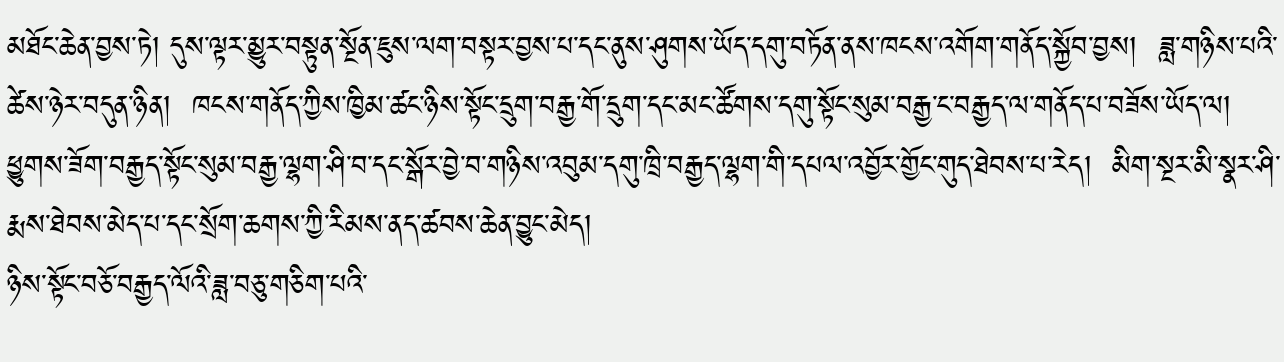མཐོང་ཆེན་བྱས་ཏེ། དུས་ལྟར་མྱུར་བསྟུན་སྔོན་ཇུས་ལག་བསྟར་བྱས་པ་དང་ནུས་ཤུགས་ཡོད་དགུ་བཏོན་ནས་ཁངས་འགོག་གནོད་སྐྱོབ་བྱས།  ཟླ་གཉིས་པའི་ཚེས་ཉེར་བདུན་ཉིན།  ཁངས་གནོད་ཀྱིས་ཁྱིམ་ཚང་ཉིས་སྟོང་དྲུག་བརྒྱ་གོ་དྲུག་དང་མང་ཚོགས་དགུ་སྟོང་སུམ་བརྒྱ་ང་བརྒྱད་ལ་གནོད་པ་བཟོས་ཡོད་ལ།  ཕྱུགས་ཟོག་བརྒྱད་སྟོང་སུམ་བརྒྱ་ལྷག་ཤི་བ་དང་སྒོར་བྱེ་བ་གཉིས་འབུམ་དགུ་ཁྲི་བརྒྱད་ལྷག་གི་དཔལ་འབྱོར་གྱོང་གུད་ཐེབས་པ་རེད།  མིག་སྔར་མི་སྣར་ཤི་རྨས་ཐེབས་མེད་པ་དང་སྲོག་ཆགས་ཀྱི་རིམས་ནད་ཚབས་ཆེན་བྱུང་མེད།
ཉིས་སྟོང་བཅོ་བརྒྱད་ལོའི་ཟླ་བཅུ་གཅིག་པའི་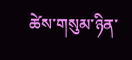ཚེས་གསུམ་ཉིན་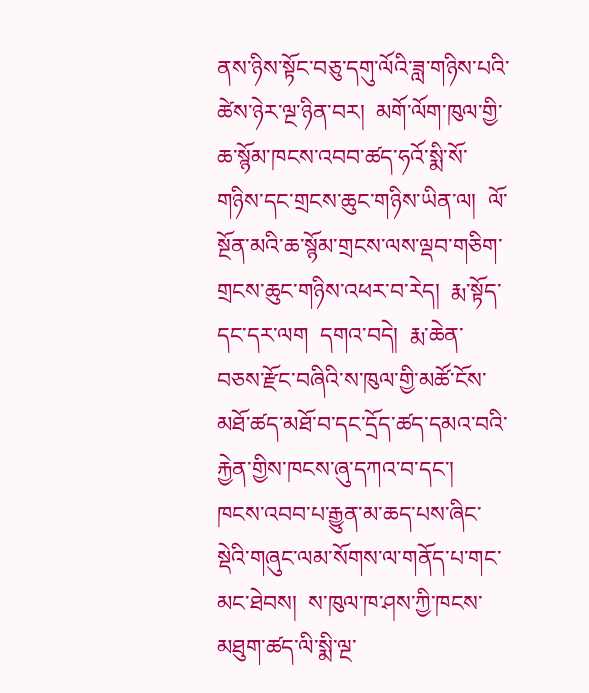ནས་ཉིས་སྟོང་བཅུ་དགུ་ལོའི་ཟླ་གཉིས་པའི་ཚེས་ཉེར་ལྔ་ཉིན་བར།  མགོ་ལོག་ཁུལ་གྱི་ཆ་སྙོམ་ཁངས་འབབ་ཚད་ཧའོ་སྨི་སོ་གཉིས་དང་གྲངས་ཆུང་གཉིས་ཡིན་ལ།  ལོ་སྔོན་མའི་ཆ་སྙོམ་གྲངས་ལས་ལྡབ་གཅིག་གྲངས་ཆུང་གཉིས་འཕར་བ་རེད།  རྨ་སྟོད་དང་དར་ལག  དགའ་བདེ།  རྨ་ཆེན་བཅས་རྫོང་བཞིའི་ས་ཁུལ་གྱི་མཚོ་ངོས་མཐོ་ཚད་མཐོ་བ་དང་དྲོད་ཚད་དམའ་བའི་རྐྱེན་གྱིས་ཁངས་ཞུ་དཀའ་བ་དང་།   ཁངས་འབབ་པ་རྒྱུན་མ་ཆད་པས་ཞིང་སྡེའི་གཞུང་ལམ་སོགས་ལ་གནོད་པ་གང་མང་ཐེབས།  ས་ཁུལ་ཁ་ཤས་ཀྱི་ཁངས་མཐུག་ཚད་ལི་སྨི་ལྔ་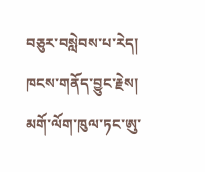བཅུར་བསླེབས་པ་རེད།
ཁངས་གནོད་བྱུང་རྗེས།  མགོ་ལོག་ཁུལ་ཏང་ཨུ་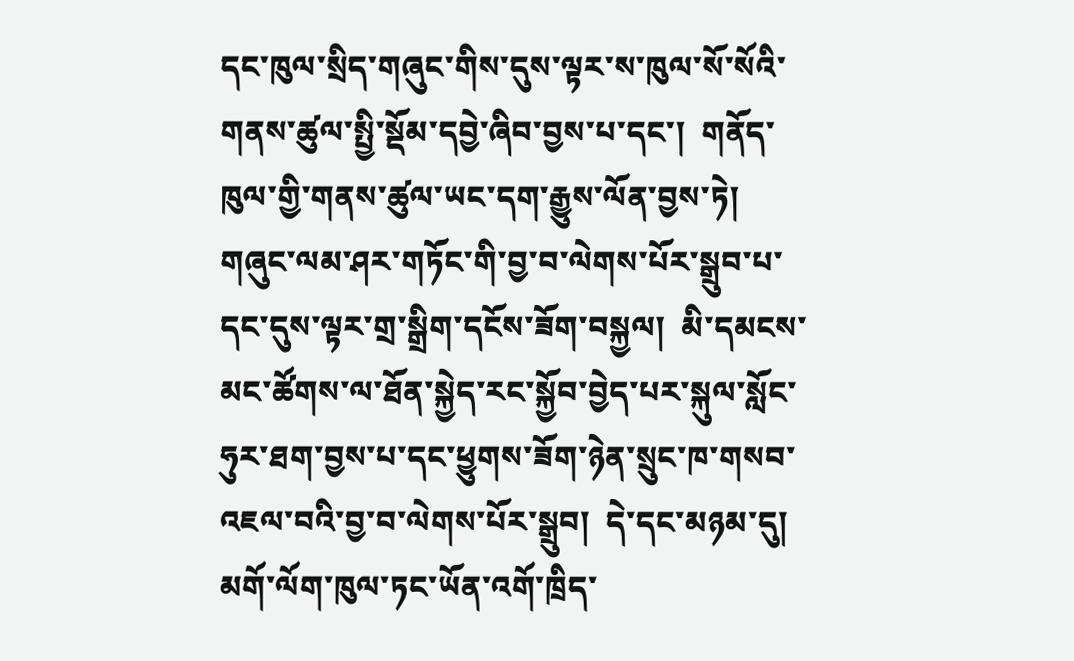དང་ཁུལ་སྲིད་གཞུང་གིས་དུས་ལྟར་ས་ཁུལ་སོ་སོའི་གནས་ཚུལ་སྤྱི་སྡོམ་དབྱེ་ཞིབ་བྱས་པ་དང་།  གནོད་ཁུལ་གྱི་གནས་ཚུལ་ཡང་དག་རྒྱུས་ལོན་བྱས་ཏེ།  གཞུང་ལམ་ཤར་གཏོང་གི་བྱ་བ་ལེགས་པོར་སྒྲུབ་པ་དང་དུས་ལྟར་གྲ་སྒྲིག་དངོས་ཟོག་བསྐྱལ།  མི་དམངས་མང་ཚོགས་ལ་ཐོན་སྐྱེད་རང་སྐྱོབ་བྱེད་པར་སྐུལ་སློང་ཧུར་ཐག་བྱས་པ་དང་ཕྱུགས་ཟོག་ཉེན་སྲུང་ཁ་གསབ་འཇལ་བའི་བྱ་བ་ལེགས་པོར་སྒྲུབ།  དེ་དང་མཉམ་དུ།  མགོ་ལོག་ཁུལ་ཏང་ཡོན་འགོ་ཁྲིད་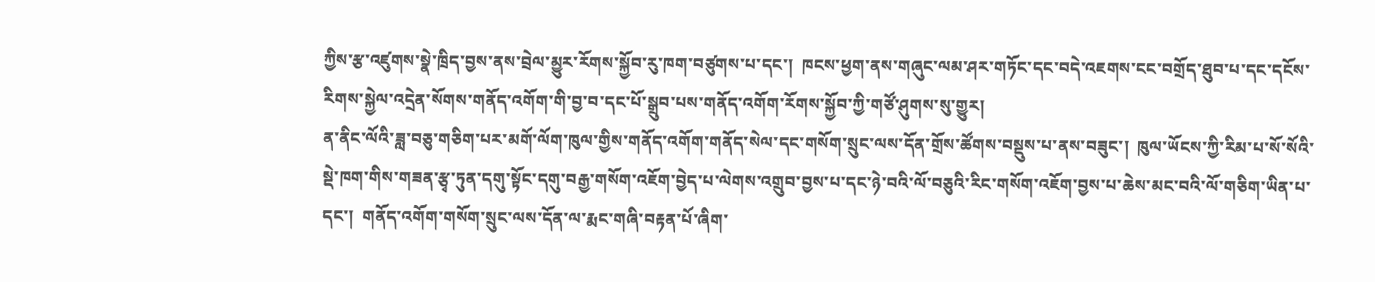ཀྱིས་རྩ་འཛུགས་སྣེ་ཁྲིད་བྱས་ནས་བྲེལ་མྱུར་རོགས་སྐྱོབ་རུ་ཁག་བཙུགས་པ་དང་།  ཁངས་ཕྱག་ནས་གཞུང་ལམ་ཤར་གཏོང་དང་བདེ་འཇགས་ངང་བགྲོད་ཐུབ་པ་དང་དངོས་རིགས་སྐྱེལ་འདྲེན་སོགས་གནོད་འགོག་གི་བྱ་བ་དང་པོ་སྒྲུབ་པས་གནོད་འགོག་རོགས་སྐྱོབ་ཀྱི་གཙོ་ཤུགས་སུ་གྱུར།
ན་ནིང་ལོའི་ཟླ་བཅུ་གཅིག་པར་མགོ་ལོག་ཁུལ་གྱིས་གནོད་འགོག་གནོད་སེལ་དང་གསོག་སྲུང་ལས་དོན་གྲོས་ཚོགས་བསྡུས་པ་ནས་བཟུང་།  ཁུལ་ཡོངས་ཀྱི་རིམ་པ་སོ་སོའི་སྡེ་ཁག་གིས་གཟན་རྩྭ་ཏུན་དགུ་སྟོང་དགུ་བརྒྱ་གསོག་འཇོག་བྱེད་པ་ལེགས་འགྲུབ་བྱས་པ་དང་ཉེ་བའི་ལོ་བཅུའི་རིང་གསོག་འཇོག་བྱས་པ་ཆེས་མང་བའི་ལོ་གཅིག་ཡིན་པ་དང་།  གནོད་འགོག་གསོག་སྲུང་ལས་དོན་ལ་རྨང་གཞི་བརྟན་པོ་ཞིག་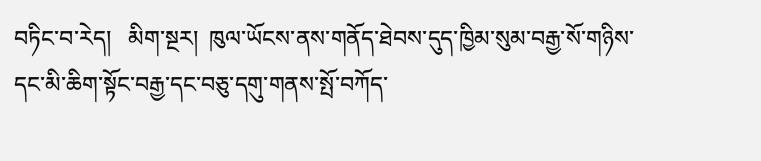བཏིང་བ་རེད།   མིག་སྔར།  ཁུལ་ཡོངས་ནས་གནོད་ཐེབས་དུད་ཁྱིམ་སུམ་བརྒྱ་སོ་གཉིས་དང་མི་ཆིག་སྟོང་བརྒྱ་དང་བཅུ་དགུ་གནས་སྤོ་བཀོད་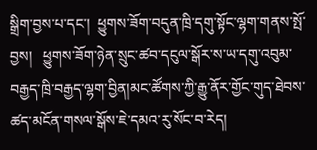སྒྲིག་བྱས་པ་དང་།  ཕྱུགས་ཟོག་བདུན་ཁྲི་དགུ་སྟོང་ལྷག་གནས་སྤོ་བྱས།   ཕྱུགས་ཟོག་ཉེན་སྲུང་ཚབ་དངུལ་སྒོར་ས་ཡ་དགུ་འབུམ་བརྒྱད་ཁྲི་བརྒྱད་ལྷག་བྱིན།མང་ཚོགས་ཀྱི་རྒྱུ་ནོར་གྱོང་གུད་ཐེབས་ཚད་མངོན་གསལ་སྒོས་ཇེ་དམའ་རུ་སོང་བ་རེད།